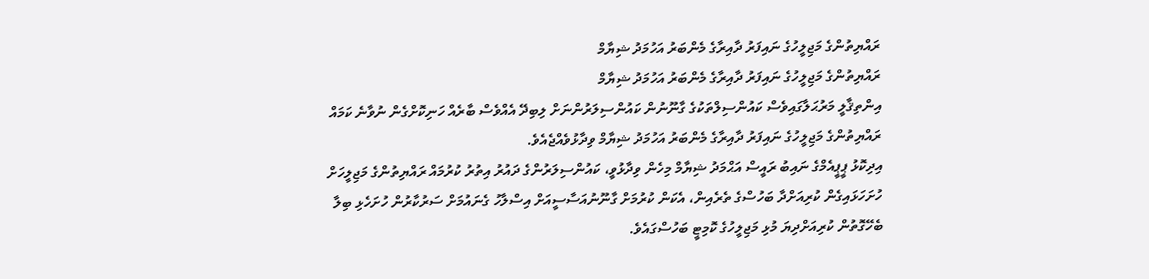ރައްޔިތުންގެ މަޖިލީހުގެ ނައިފަރު ދާއިރާގެ މެންބަރު އަހުމަދު ޝިޔާމް
ރައްޔިތުންގެ މަޖިލީހުގެ ނައިފަރު ދާއިރާގެ މެންބަރު އަހުމަދު ޝިޔާމް
އިންތިޤާލީ މަރުޙަލާގައިވެސް ކައުންސިލްތަކުގެ ގާނޫނުން ކައުންސިލަރުންނަށް ލިބިދޭ އެއްވެސް ބާރެއް ހަނިކޮށްގެން ނުވާނެ ކަމައް ރައްޔިތުންގެ މަޖިލީހުގެ ނައިފަރު ދާއިރާގެ މެންބަރު އަހުމަދު ޝިޔާމް ވިދާޅުވެއްޖެއެވެ.
އިދިކޮޅު ޕީޕީއެމްގެ ނައިބު ރައީސް އަޙްމަދު ޝިޔާމް މިހެން ވިދާޅުވީ، ކައުންސިލަރުންގެ ދައުރު އިތުރު ކުރުމައް ރައްޔިތުންގެ މަޖިލީހަށް ހުށަހަޅައިގެން ކުރިއަށްދާ ބަހުސްގެ ތެރެއިން، އެކަން ކުރުމަށް ގާނޫނުއަސާސީއަށް އިސްލާހު ގެނައުމަށް ސަރުކާރުން ހުށަހެޅި ބިލާ ބެހޭގޮތުން ކުރިއަށްދިޔަ މުޅި މަޖިލީހުގެ ކޮމިޓީ ބަހުސްގައެވެ.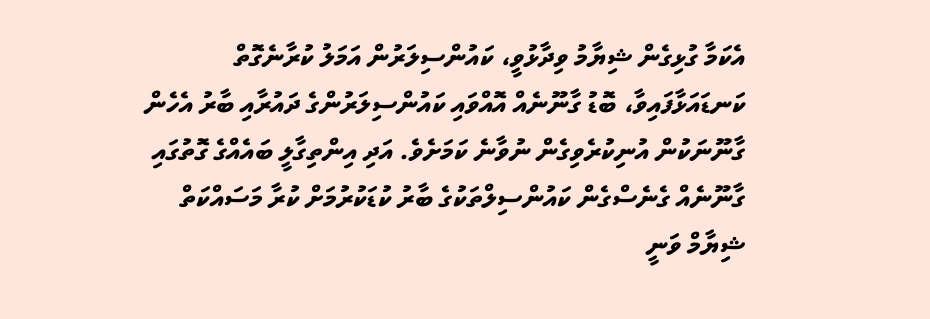އެކަމާ ގުޅިގެން ޝިޔާމު ވިދާޅުވީ، ކައުންސިލަރުން އަމަލު ކުރާނެގޮތް ކަނޑައަޅާފައިވާ، ބޮޑު ގާނޫނެއް އޮއްވައި ކައުންސިލަރުންގެ ދައުރާއި ބާރު އެހެން ގާނޫނަކުން އުނިކުރެވިގެން ނުވާނެ ކަމަށެވެ. އަދި އިންތިގާލީ ބައެއްގެ ގޮތުގައި ގާނޫނެއް ގެނެސްގެން ކައުންސިލްތަކުގެ ބާރު ކުޑަކުރުމަށް ކުރާ މަސައްކަތް ޝިޔާމް ވަނީ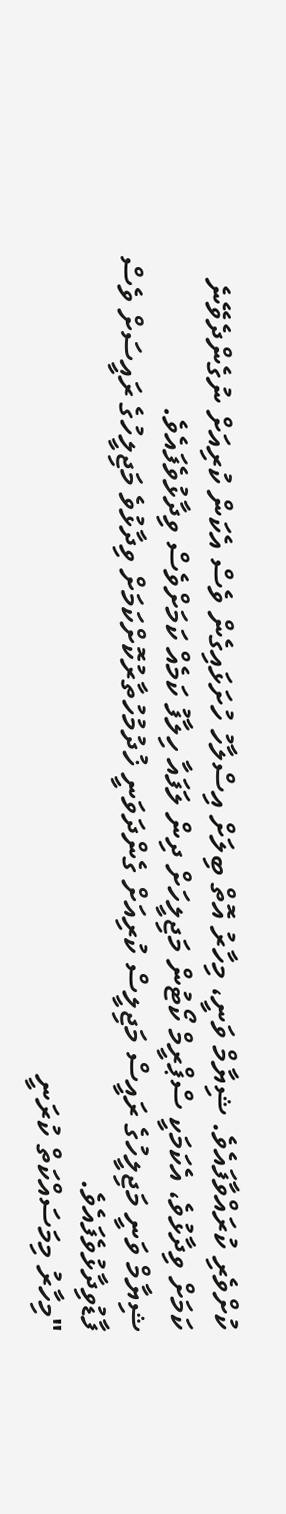ކުށްވެރި ކުރައްވާފައެވެ. ޝިޔާމް ވަނީ، މިހާރު އޮތް ބިލަށް އިސްލާހު ހުށަޅައިގެން ވެސް އެކަން ކުރިއަށް ނުގެންދެވޭނެ ކަމަށް ވިދާޅުވެ، އެކަމަކީ ސްޕްރީމް ކޯޓުން މަޖިލީހަށް ދިން ލަފައާ ހިލާފު ކަމެއް ކަމަށްވެސް ވިދާޅުވެފައެވެ.
ޝިޔާމް ވަނީ މަޖިލީހުގެ ރައީސް މަޖިލީސް ކުރިއަށް ގެންދަވަނީ ޚުދުމުހުތާރުކޮށްކަމަށް ވިދާޅުވެ މަޖިލީހުގެ ރައީސަށް ވެސް ފާޑުވިދާޅުވެފައެވެ.
"މިހާރު މިމަސައްކަތް ކުރަނީ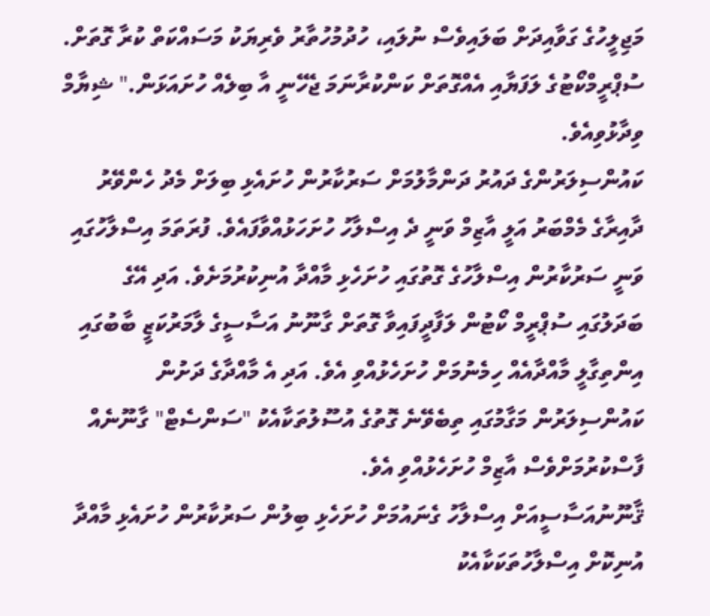މަޖިލީހުގެ ގަވާއިދަށް ބަލައިވެސް ނުލައި، ހުދުމުހުތާރު ވެރިޔަކު މަސައްކަތް ކުރާ ގޮތަށް. ސުޕްރީމްކޯޓުގެ ލަފަޔާއި އެއްގޮތަށް ކަންކުރާނަމަ ޖެހޭނީ އާ ބިލެއް ހުށައަޅަން." ޝިޔާމް ވިދާޅުވިއެވެ.
ކައުންސިލަރުންގެ ދައުރު ދަންމާލުމަށް ސަރުކާރުން ހުށައެޅި ބިލަށް މެދު ހެންވޭރު ދާއިރާގެ މެމްބަރު އަލީ އާޒިމް ވަނީ ދެ އިސްލާހު ހުށަހަޅުއްވާފައެވެ. ފުރަތަމަ އިސްލާހުގައި ވަނީ ސަރުކާރުން އިސްލާހުގެ ގޮތުގައި ހުށަހެޅި މާއްދާ އުނިކުރުމަށެވެ. އަދި އޭގެ ބަދަލުގައި ސުޕްރީމް ކޯޓުން ލަފާދީފައިވާ ގޮތަށް ގާނޫނު އަސާސީގެ ލާމަރުކަޒީ ބާބުގައި އިންތިގާލީ މާއްދާއެއް ހިމެނުމަށް ހުށަހެޅުއްވި އެވެ. އަދި އެ މާއްދާގެ ދަށުން ކައުންސިލަރުން މަގާމުގައި ތިބެވޭނެ ގޮތުގެ އުސޫލުތަކާއެކު "ސަންސެޓް" ގާނޫނެއް ފާސްކުރުމަށްވެސް އާޒިމް ހުށަހެޅުއްވި އެވެ.
ޤާނޫނުއަސާސީއަށް އިސްލާހު ގެނައުމަށް ހުށަހެޅި ބިލުން ސަރުކާރުން ހުށައެޅި މާއްދާ އުނިކޮށް އިސްލާހުތަކަކާއެކު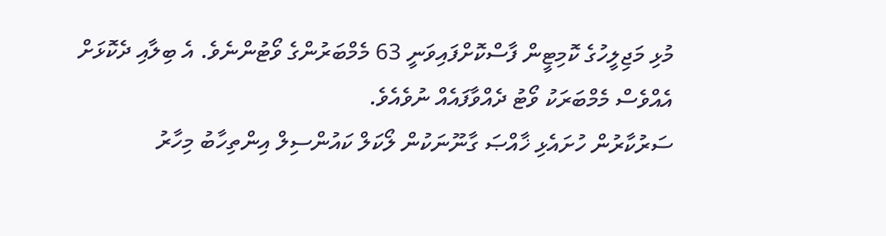މުޅި މަޖިލީހުގެ ކޮމިޓީން ފާސްކޮށްފައިވަނީ 63 މެމްބަރުންގެ ވޯޓުންނެވެ. އެ ބިލާއި ދެކޮޅަށް އެއްވެސް މެމްބަރަކު ވޯޓު ދެއްވާފައެއް ނުވެއެވެ.
ސަރުކާރުން ހުށައެޅި ޚާއްޞަ ގާނޫނަކުން ލޯކަލް ކައުންސިލް އިންތިހާބު މިހާރު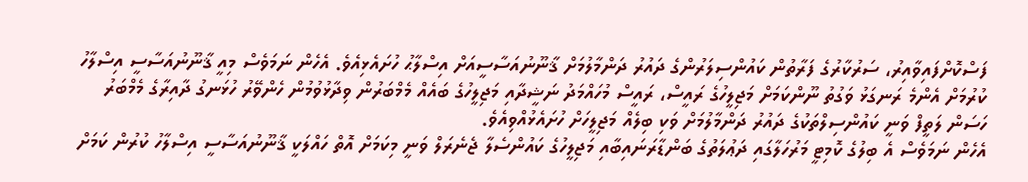ފަސްކޮށްފައިވާއިރު، ސަރުކާރުގެ ފަރާތުން ކައުންސިލަރުންގެ ދައުރު ދަންމާލުމަށް ޤާނޫނުއަސާސީއަށް އިސްލާޙު ހުށައެޅިއެވެ. އެހެން ނަމަވެސް މިއީ ޤާނޫނުއަސާސީ އިސްލާހު ކުރުމަށް އެންމެ ރަނގަޅު ވަގުތު ނޫންކަމަށް މަޖިލީހުގެ ރައީސް، ރައީސް މުހައްމަދު ނަޝީދާއި މަޖިލީހުގެ ބައެއް މެމްބަރުން ވިދާޅުވުމުން ހެންވޭރު ހުޅަނގު ދާއިރާގެ މެމްބަރު ހަސަން ލަތީފް ވަނީ ކައުންސިލްތަކުގެ ދައުރު ދަންމާލުމަށް ވަކި ބިލެއް މަޖިލީހަށް ހުށައެޅުއްވިއެވެ.
އެހެން ނަމަވެސް އެ ބިލުގެ ކޮމިޓީ މަރުހަލާގައި ދަޢުލަތުގެ ބަންޑާރަނައިބާއި މަޖިލީހުގެ ކައުންސެލާ ޖެނެރަލް ވަނީ މިކަމަށް އޮތް ހައްލަކީ ޤާނޫނުއަސާސީ އިސްލާހު ކުރުން ކަމަށް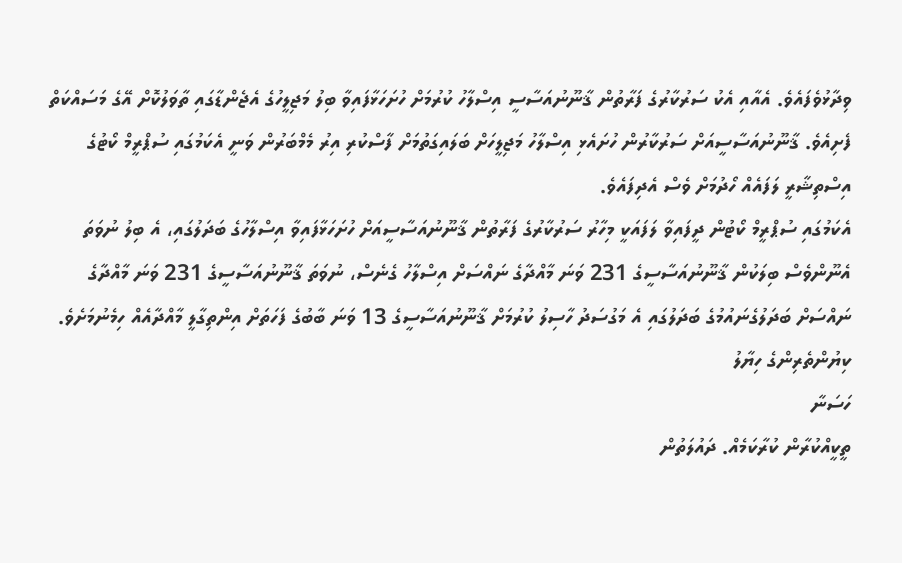ވިދާޅުވެފައެވެ. އެއާއި އެކު ސަރުކާރުގެ ފަރާތުން ޤާނޫނުއަސާސީ އިސްލާހު ކުރުމަށް ހުށަހަޅާފައިވާ ބިލު މަޖިލީހުގެ އެޖެންޑާގައި ތާވަލުކޮށް އޭގެ މަސައްކަތް ފެށިއެވެ. ޤާނޫނުއަސާސީއަށް ސަރުކާރުން ހުށައެޅި އިސްލާހު މަޖިލީހަށް ބަލައިގަތުމަށް ފާސްކުރި އިރު މެމްބަރުން ވަނީ އެކަމުގައި ސުޕްރީމް ކޯޓުގެ އިސްތިޝާރީ ލަފައެއް ހޯދުމަށް ވެސް އެދިފައެވެ.
އެކަމުގައި ސުޕްރީމް ކޯޓުން ދީފައިވާ ލަފައަކީ މިހާރު ސަރުކާރުގެ ފަރާތުން ޤާނޫނުއަސާސީއަށް ހުށަހަޅާފައިވާ އިސްލާހުގެ ބަދަލުގައި، އެ ބިލު ނުވަތަ އެނޫންވެސް ބިލަކުން ޤާނޫނުއަސާސީގެ 231 ވަނަ މާއްދާގެ ނައްސަށް އިސްލާހު ގެނެސް، ނުވަތަ ޤާނޫނުއަސާސީގެ 231 ވަނަ މާއްދާގެ ނައްސަށް ބަދަލުގެނައުމުގެ ބަދަލުގައި އެ މަގުސަދު ހާސިލު ކުރުމަށް ޤާނޫނުއަސާސީގެ 13 ވަނަ ބާބުގެ ފަހަތަށް އިންތިގާލީ މާއްދާއެއް ހިމެނުމަށެވެ.
ކިޔުންތެރިންގެ ހިޔާލު
ހަސަނާ
ތީކީއްކުރާން ކުރާކަމެއް. ދައުލަތުން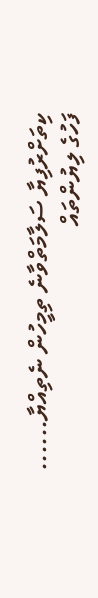ކިތަށްރުފިޔާ ސަލާމަތްވާނެ ތިމީހުން ނެތިއްޔާ......
ފަހުގެ ލިޔުންތައް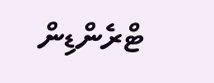ޓްރެންޑިން